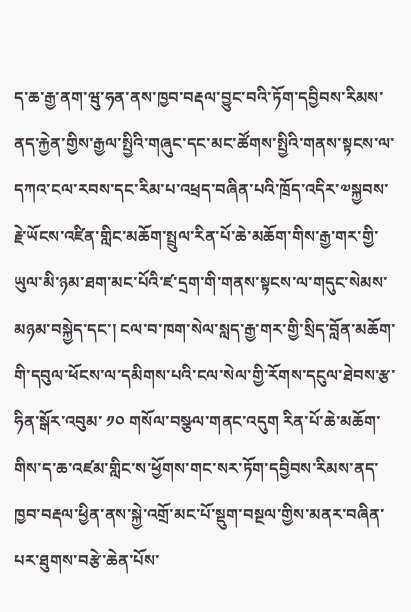ད་ཆ་རྒྱ་ནག་ཝུ་ཧན་ནས་ཁྱབ་བརྡལ་བྱུང་བའི་ཏོག་དབྱིབས་རིམས་ནད་རྐྱེན་གྱིས་རྒྱལ་སྤྱིའི་གཞུང་དང་མང་ཚོགས་སྤྱིའི་གནས་སྟངས་ལ་དཀའ་ངལ་རབས་དང་རིམ་པ་འཕྲད་བཞིན་པའི་ཁྲོད་འདིར་༧སྐྱབས་རྗེ་ཡོངས་འཛིན་གླིང་མཆོག་སྤྲུལ་རིན་པོ་ཆེ་མཆོག་གིས་རྒྱ་གར་གྱི་ཡུལ་མི་ཉམ་ཐག་མང་པོའི་ཛ་དྲག་གི་གནས་སྟངས་ལ་གདུང་སེམས་མཉམ་བསྐྱེད་དང་། ངལ་བ་ཁག་སེལ་སླད་རྒྱ་གར་གྱི་སྲིད་བློན་མཆོག་གི་དབུལ་ཕོངས་ལ་དམིགས་པའི་ངལ་སེལ་གྱི་རོགས་དངུལ་ཐེབས་རྩ་ཧིན་སྒོར་འབུམ་ ༡༠ གསོལ་བསྩལ་གནང་འདུག རིན་པོ་ཆེ་མཆོག་གིས་ད་ཆ་འཛམ་གླིང་ས་ཕྱོགས་གང་སར་ཏོག་དབྱིབས་རིམས་ནད་ཁྱབ་བརྡལ་ཕྱིན་ནས་སྐྱེ་འགྲོ་མང་པོ་སྡུག་བསྔལ་གྱིས་མནར་བཞིན་པར་ཐུགས་བརྩེ་ཆེན་པོས་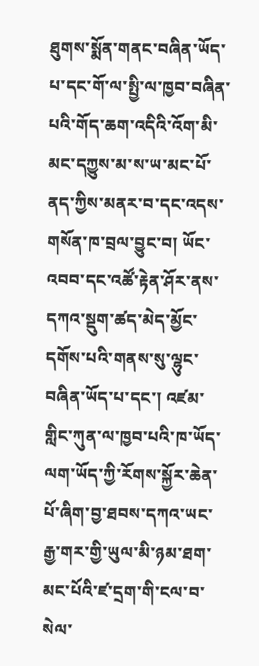ཐུགས་སྨོན་གནང་བཞིན་ཡོད་པ་དང་གོ་ལ་སྤྱི་ལ་ཁྱབ་བཞིན་པའི་གོད་ཆག་འདིའི་འོག་མི་མང་དཀྱུས་མ་ས་ཡ་མང་པོ་ནད་ཀྱིས་མནར་བ་དང་འདས་གསོན་ཁ་བྲལ་བྱུང་བ། ཡོང་འབབ་དང་འཚོ་རྟེན་ཤོར་ནས་དཀའ་སྡུག་ཚད་མེད་མྱོང་དགོས་པའི་གནས་སུ་ལྷུང་བཞིན་ཡོད་པ་དང་། འཛམ་གླིང་ཀུན་ལ་ཁྱབ་པའི་ཁ་ཡོད་ལག་ཡོད་ཀྱི་རོགས་སྐྱོར་ཆེན་པོ་ཞིག་བྱ་ཐབས་དཀའ་ཡང་རྒྱ་གར་གྱི་ཡུལ་མི་ཉམ་ཐག་མང་པོའི་ཛ་དྲག་གི་ངལ་བ་སེལ་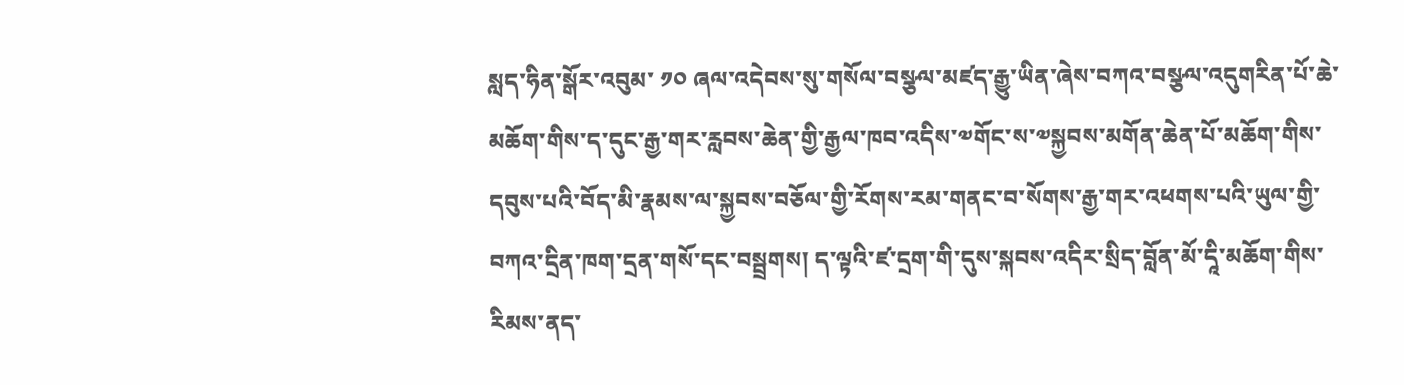སླད་ཧིན་སྒོར་འབུམ་ ༡༠ ཞལ་འདེབས་སུ་གསོལ་བསྩལ་མཛད་རྒྱུ་ཡིན་ཞེས་བཀའ་བསྩལ་འདུགརིན་པོ་ཆེ་མཆོག་གིས་ད་དུང་རྒྱ་གར་རླབས་ཆེན་གྱི་རྒྱལ་ཁབ་འདིས་༧གོང་ས་༧སྐྱབས་མགོན་ཆེན་པོ་མཆོག་གིས་དབུས་པའི་བོད་མི་རྣམས་ལ་སྐྱབས་བཅོལ་གྱི་རོགས་རམ་གནང་བ་སོགས་རྒྱ་གར་འཕགས་པའི་ཡུལ་གྱི་བཀའ་དྲིན་ཁག་དྲན་གསོ་དང་བསྦྲགས། ད་ལྟའི་ཛ་དྲག་གི་དུས་སྐབས་འདིར་སྲིད་བློན་མོ་དཱི་མཆོག་གིས་རིམས་ནད་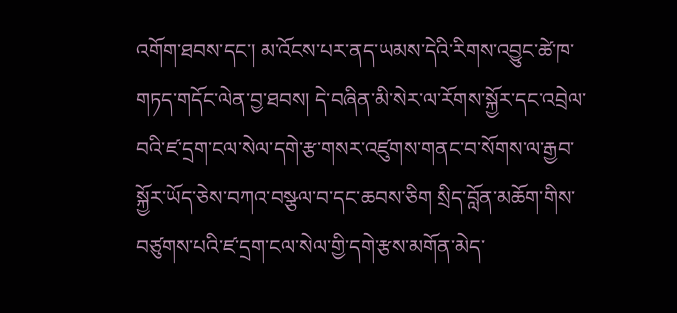འགོག་ཐབས་དང་། མ་འོངས་པར་ནད་ཡམས་དེའི་རིགས་འབྱུང་ཚེ་ཁ་གཏད་གདོང་ལེན་བྱ་ཐབས། དེ་བཞིན་མི་སེར་ལ་རོགས་སྐྱོར་དང་འབྲེལ་བའི་ཛ་དྲག་ངལ་སེལ་དགེ་རྩ་གསར་འཛུགས་གནང་བ་སོགས་ལ་རྒྱབ་སྐྱོར་ཡོད་ཅེས་བཀའ་བསྩལ་བ་དང་ཆབས་ཅིག སྲིད་བློན་མཆོག་གིས་བཙུགས་པའི་ཛ་དྲག་ངལ་སེལ་གྱི་དགེ་རྩས་མགོན་མེད་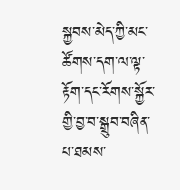སྐྱབས་མེད་ཀྱི་མང་ཚོགས་དག་ལ་ལྟ་རྟོག་དང་རོགས་སྐྱོར་གྱི་བྱ་བ་སྒྲུབ་བཞིན་པ་ཐམས་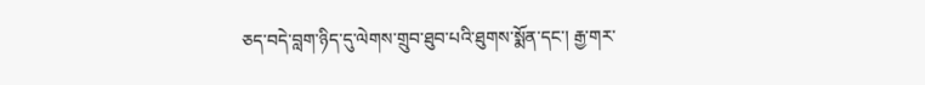ཅད་བདེ་བླག་ཉིད་དུ་ལེགས་གྲུབ་ཐུབ་པའི་ཐུགས་སྨོན་དང་། རྒྱ་གར་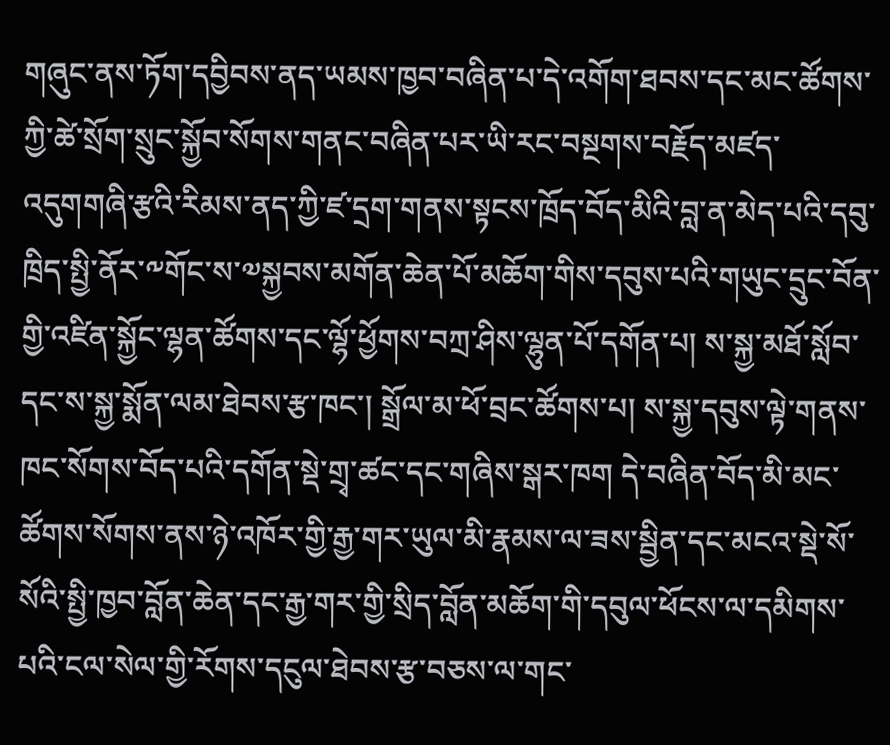གཞུང་ནས་ཏོག་དབྱིབས་ནད་ཡམས་ཁྱབ་བཞིན་པ་དེ་འགོག་ཐབས་དང་མང་ཚོགས་ཀྱི་ཚེ་སྲོག་སྲུང་སྐྱོབ་སོགས་གནང་བཞིན་པར་ཡི་རང་བསྔགས་བརྗོད་མཛད་འདུགགཞི་རྩའི་རིམས་ནད་ཀྱི་ཛ་དྲག་གནས་སྟངས་ཁྲོད་བོད་མིའི་བླ་ན་མེད་པའི་དབུ་ཁྲིད་སྤྱི་ནོར་༸གོང་ས་༧སྐྱབས་མགོན་ཆེན་པོ་མཆོག་གིས་དབུས་པའི་གཡུང་དྲུང་བོན་གྱི་འཛིན་སྐྱོང་ལྷན་ཚོགས་དང་ལྷོ་ཕྱོགས་བཀྲ་ཤིས་ལྷུན་པོ་དགོན་པ། ས་སྐྱ་མཐོ་སློབ་དང་ས་སྐྱ་སྨོན་ལམ་ཐེབས་རྩ་ཁང་། སྒྲོལ་མ་ཕོ་བྲང་ཚོགས་པ། ས་སྐྱ་དབུས་ལྟེ་གནས་ཁང་སོགས་བོད་པའི་དགོན་སྡེ་གྲྭ་ཚང་དང་གཞིས་སྒར་ཁག དེ་བཞིན་བོད་མི་མང་ཚོགས་སོགས་ནས་ཉེ་འཁོར་གྱི་རྒྱ་གར་ཡུལ་མི་རྣམས་ལ་ཟས་སྦྱིན་དང་མངའ་སྡེ་སོ་སོའི་སྤྱི་ཁྱབ་བློན་ཆེན་དང་རྒྱ་གར་གྱི་སྲིད་བློན་མཆོག་གི་དབུལ་ཕོངས་ལ་དམིགས་པའི་ངལ་སེལ་གྱི་རོགས་དངུལ་ཐེབས་རྩ་བཅས་ལ་གང་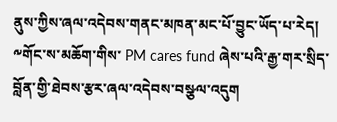ནུས་ཀྱིས་ཞལ་འདེབས་གནང་མཁན་མང་པོ་བྱུང་ཡོད་པ་རེད།
༸གོང་ས་མཆོག་གིས་ PM cares fund ཞེས་པའི་རྒྱ་གར་སྲིད་བློན་གྱི་ཐེབས་རྩར་ཞལ་འདེབས་བསྩལ་འདུག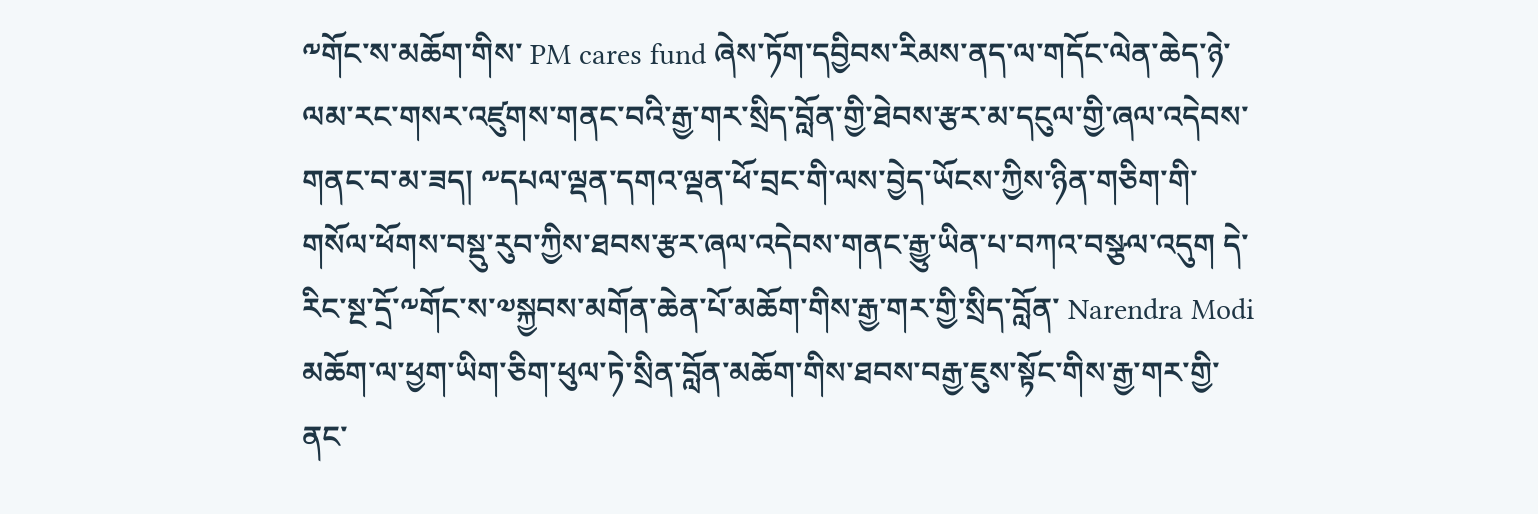༸གོང་ས་མཆོག་གིས་ PM cares fund ཞེས་ཏོག་དབྱིབས་རིམས་ནད་ལ་གདོང་ལེན་ཆེད་ཉེ་ལམ་རང་གསར་འཛུགས་གནང་བའི་རྒྱ་གར་སྲིད་བློན་གྱི་ཐེབས་རྩར་མ་དངུལ་གྱི་ཞལ་འདེབས་གནང་བ་མ་ཟད། ༸དཔལ་ལྡན་དགའ་ལྡན་ཕོ་བྲང་གི་ལས་བྱེད་ཡོངས་ཀྱིས་ཉིན་གཅིག་གི་གསོལ་ཕོགས་བསྡུ་རུབ་ཀྱིས་ཐབས་རྩར་ཞལ་འདེབས་གནང་རྒྱུ་ཡིན་པ་བཀའ་བསྩལ་འདུག དེ་རིང་སྔ་དྲོ་༸གོང་ས་༧སྐྱབས་མགོན་ཆེན་པོ་མཆོག་གིས་རྒྱ་གར་གྱི་སྲིད་བློན་ Narendra Modi མཆོག་ལ་ཕྱག་ཡིག་ཅིག་ཕུལ་ཏེ་སྲིན་བློན་མཆོག་གིས་ཐབས་བརྒྱ་ཇུས་སྟོང་གིས་རྒྱ་གར་གྱི་ནང་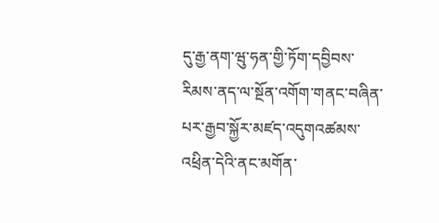དུ་རྒྱ་ནག་ཝུ་ཧན་གྱི་ཏོག་དབྱིབས་རིམས་ནད་ལ་སྔོན་འགོག་གནང་བཞིན་པར་རྒྱབ་སྐྱོར་མཛད་འདུགའཚམས་འཕྲིན་དེའི་ནང་མགོན་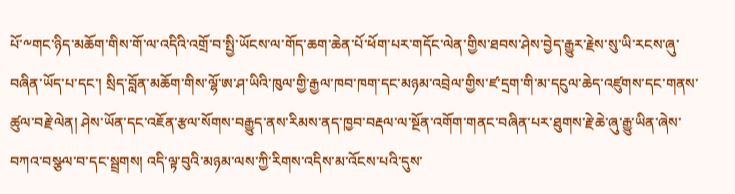པོ་༸གང་ཉིད་མཆོག་གིས་གོ་ལ་འདིའི་འགྲོ་བ་སྤྱི་ཡོངས་ལ་གོད་ཆག་ཆེན་པོ་ཕོག་པར་གདོང་ལེན་གྱིས་ཐབས་ཤེས་བྱེད་རྒྱུར་རྗེས་སུ་ཡི་རངས་ཞུ་བཞིན་ཡོད་པ་དང་། སྲིད་བློན་མཆོག་གིས་ལྷོ་ཨ་ཤ་ཡིའི་ཁུལ་གྱི་རྒྱལ་ཁབ་ཁག་དང་མཉམ་འབྲེལ་གྱིས་ཛ་དྲག་གི་མ་དངུལ་ཆེད་འཛུགས་དང་གནས་ཚུལ་བརྗེ་ལེན། ཤེས་ཡོན་དང་འཇོན་རྩལ་སོགས་བརྒྱུད་ནས་རིམས་ནད་ཁྱབ་བརྡལ་ལ་སྔོན་འགོག་གནང་བཞིན་པར་ཐུགས་རྗེ་ཆེ་ཞུ་རྒྱུ་ཡིན་ཞེས་བཀའ་བསྩལ་བ་དང་སྦྲགས། འདི་ལྟ་བུའི་མཉམ་ལས་ཀྱི་རིགས་འདིས་མ་འོངས་པའི་དུས་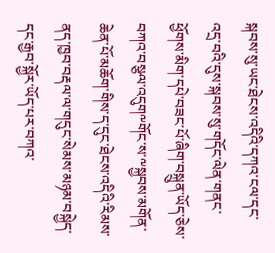སྐབས་སུ་ཡང་ཐེངས་འདིའི་དཀའ་ངལ་དང་འདྲ་བའི་དུས་སྐབས་སུ་གདོང་ལེན་གནང་ཕྱོགས་མིག་དཔེ་བཟང་པོ་ཞིག་བསྐྲུན་ཡོད་ཅེས་བཀའ་བསྩལ་འདུག༸གོང་ས་༸སྐྱབས་མགོན་ཆེན་པོ་མཆོག་གིས་ད་དུང་ཐེངས་འདིའི་རིམས་ནད་ཁྱབ་བརྡལ་ལ་གདུང་སེམས་མཉམ་བསྐྱེད་དང་རྒྱབ་སྐྱོར་ཡོད་པར་བཀའ་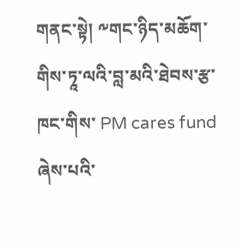གནང་སྟེ། ༸གང་ཉིད་མཆོག་གིས་ཏཱ་ལའི་བླ་མའི་ཐེབས་རྩ་ཁང་གིས་ PM cares fund ཞེས་པའི་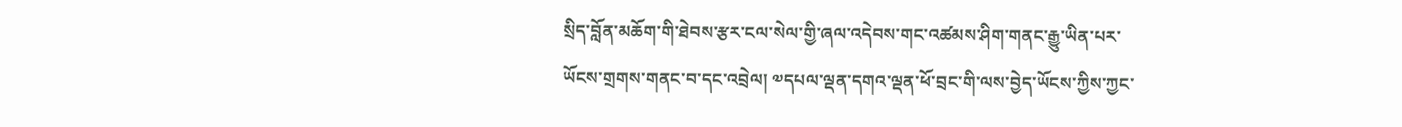སྲིད་བློན་མཆོག་གི་ཐེབས་རྩར་ངལ་སེལ་གྱི་ཞལ་འདེབས་གང་འཚམས་ཤིག་གནང་རྒྱུ་ཡིན་པར་ཡོངས་གྲགས་གནང་བ་དང་འབྲེལ། ༧དཔལ་ལྡན་དགའ་ལྡན་ཕོ་བྲང་གི་ལས་བྱེད་ཡོངས་ཀྱིས་ཀྱང་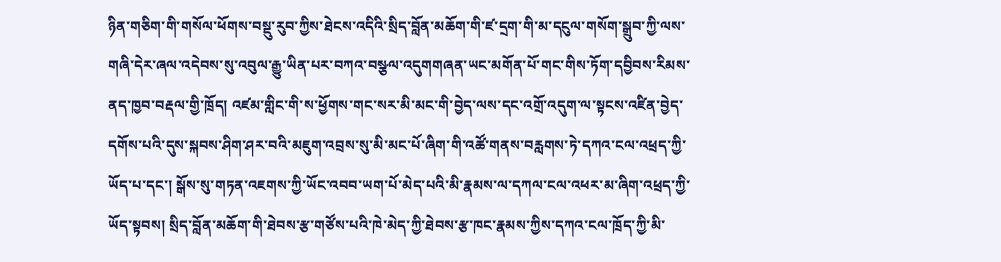ཉིན་གཅིག་གི་གསོལ་ཕོགས་བསྡུ་རུབ་ཀྱིས་ཐེངས་འདིའི་སྲིད་བློན་མཆོག་གི་ཛ་དྲག་གི་མ་དངུལ་གསོག་སྒྲུབ་ཀྱི་ལས་གཞི་དེར་ཞལ་འདེབས་སུ་འབུལ་རྒྱུ་ཡིན་པར་བཀའ་བསྩལ་འདུགགཞན་ཡང་མགོན་པོ་གང་གིས་ཏོག་དབྱིབས་རིམས་ནད་ཁྱབ་བརྡལ་གྱི་ཁྲོད། འཛམ་གླིང་གི་ས་ཕྱོགས་གང་སར་མི་མང་གི་བྱེད་ལས་དང་འགྲོ་འདུག་ལ་སྟངས་འཛིན་བྱེད་དགོས་པའི་དུས་སྐབས་ཤིག་ཤར་བའི་མཇུག་འབྲས་སུ་མི་མང་པོ་ཞིག་གི་འཚོ་གནས་བརླགས་ཏེ་དཀའ་ངལ་འཕྲད་ཀྱི་ཡོད་པ་དང་། སྒོས་སུ་གཏན་འཇགས་ཀྱི་ཡོང་འབབ་ཡག་པོ་མེད་པའི་མི་རྣམས་ལ་དཀལ་ངལ་འཕར་མ་ཞིག་འཕྲད་ཀྱི་ཡོད་སྟབས། སྲིད་བློན་མཆོག་གི་ཐེབས་རྩ་གཙོས་པའི་ཁེ་མེད་ཀྱི་ཐེབས་རྩ་ཁང་རྣམས་ཀྱིས་དཀའ་ངལ་ཁྲོད་ཀྱི་མི་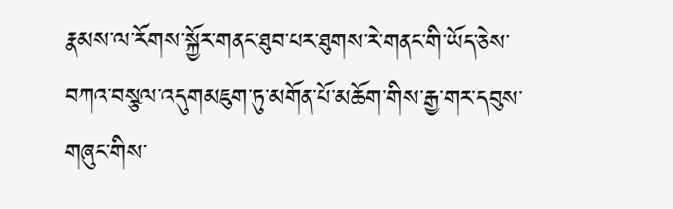རྣམས་ལ་རོགས་སྐྱོར་གནང་ཐུབ་པར་ཐུགས་རེ་གནང་གི་ཡོད་ཅེས་བཀའ་བསྩལ་འདུགམཇུག་ཏུ་མགོན་པོ་མཆོག་གིས་རྒྱ་གར་དབུས་གཞུང་གིས་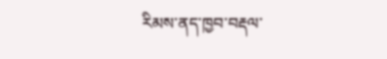རིམས་ནད་ཁྱབ་བརྡལ་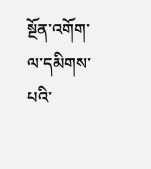སྔོན་འགོག་ལ་དམིགས་པའི་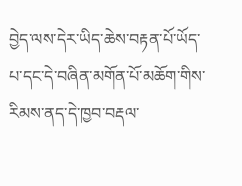བྱེད་ལས་དེར་ཡིད་ཆེས་བརྟན་པོ་ཡོད་པ་དང་དེ་བཞིན་མགོན་པོ་མཆོག་གིས་རིམས་ནད་དེ་ཁྱབ་བརྡལ་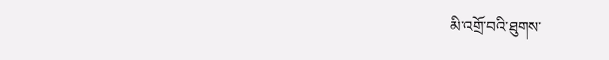མི་འགྲོ་བའི་ཐུགས་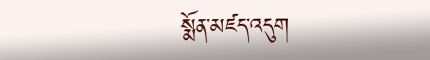སྨོན་མཛད་འདུག